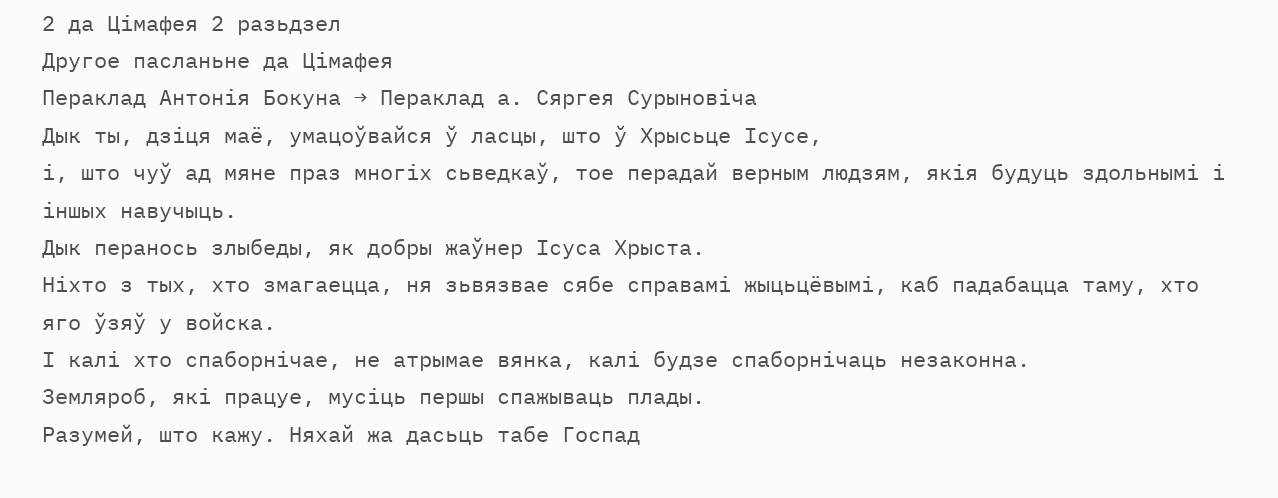2 да Цімафея 2 разьдзел
Другое пасланьне да Цімафея
Пераклад Антонія Бокуна → Пераклад а. Сяргея Сурыновіча
Дык ты, дзіця маё, умацоўвайся ў ласцы, што ў Хрысьце Ісусе,
і, што чуў ад мяне праз многіх сьведкаў, тое перадай верным людзям, якія будуць здольнымі і іншых навучыць.
Дык перанось злыбеды, як добры жаўнер Ісуса Хрыста.
Ніхто з тых, хто змагаецца, ня зьвязвае сябе справамі жыцьцёвымі, каб падабацца таму, хто яго ўзяў у войска.
І калі хто спаборнічае, не атрымае вянка, калі будзе спаборнічаць незаконна.
Земляроб, які працуе, мусіць першы спажываць плады.
Разумей, што кажу. Няхай жа дасьць табе Госпад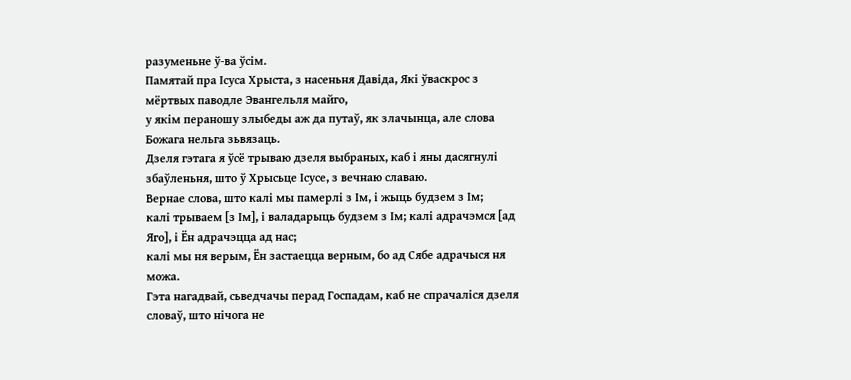разуменьне ў-ва ўсім.
Памятай пра Ісуса Хрыста, з насеньня Давіда, Які ўваскрос з мёртвых паводле Эвангельля майго,
у якім пераношу злыбеды аж да путаў, як злачынца, але слова Божага нельга зьвязаць.
Дзеля гэтага я ўсё трываю дзеля выбраных, каб і яны дасягнулі збаўленьня, што ў Хрысьце Ісусе, з вечнаю славаю.
Вернае слова, што калі мы памерлі з Ім, і жыць будзем з Ім;
калі трываем [з Ім], і валадарыць будзем з Ім; калі адрачэмся [ад Яго], і Ён адрачэцца ад нас;
калі мы ня верым, Ён застаецца верным, бо ад Сябе адрачыся ня можа.
Гэта нагадвай, сьведчачы перад Госпадам, каб не спрачаліся дзеля словаў, што нічога не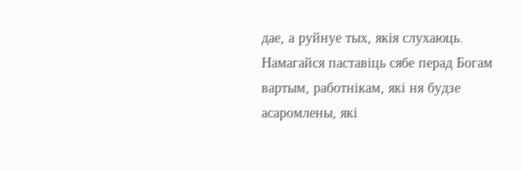дае, а руйнуе тых, якія слухаюць.
Намагайся паставіць сябе перад Богам вартым, работнікам, які ня будзе асаромлены, які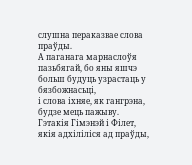слушна пераказвае слова праўды.
А паганага марнаслоўя пазьбягай, бо яны яшчэ больш будуць узрастаць у бязбожнасьці,
і слова іхняе, як гангрэна, будзе мець пажыву. Гэтакія Гімэнэй і Філет,
якія адхіліліся ад праўды,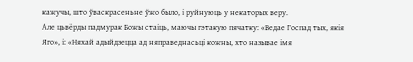кажучы, што ўваскрасеньне ўжо было, і руйнуюць у некаторых веру.
Але цьвёрды падмурак Божы стаіць, маючы гэтакую пячатку: «Ведае Госпад тых, якія Яго», і: «Няхай адыйдзецца ад няправеднасьці кожны, хто называе імя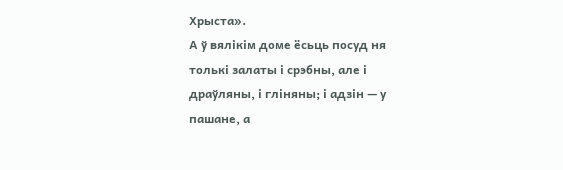Хрыста».
А ў вялікім доме ёсьць посуд ня толькі залаты і срэбны, але і драўляны, і гліняны; і адзін — у пашане, а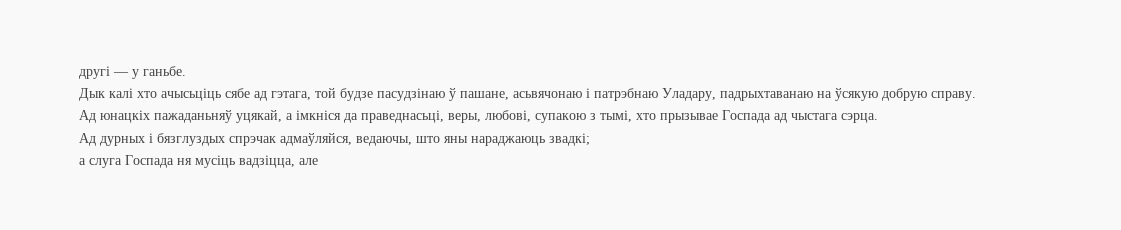другі — у ганьбе.
Дык калі хто ачысьціць сябе ад гэтага, той будзе пасудзінаю ў пашане, асьвячонаю і патрэбнаю Уладару, падрыхтаванаю на ўсякую добрую справу.
Ад юнацкіх пажаданьняў уцякай, а імкніся да праведнасьці, веры, любові, супакою з тымі, хто прызывае Госпада ад чыстага сэрца.
Ад дурных і бязглуздых спрэчак адмаўляйся, ведаючы, што яны нараджаюць звадкі;
а слуга Госпада ня мусіць вадзіцца, але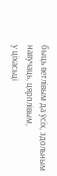быць ветлівым да ўсіх, здольным навучаць, цярплівым,
у ціхасьці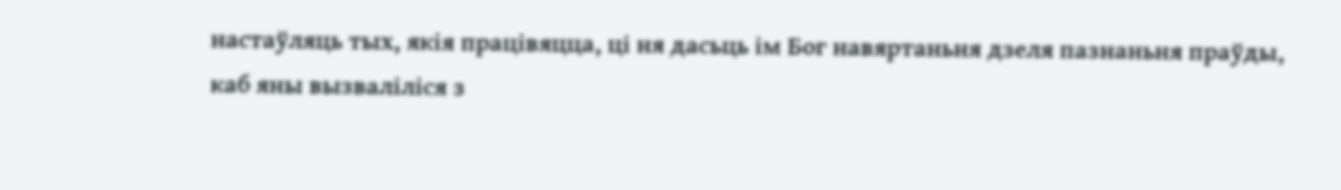настаўляць тых, якія працівяцца, ці ня дасьць ім Бог навяртаньня дзеля пазнаньня праўды,
каб яны вызваліліся з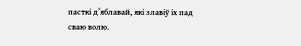пасткі д’яблавай, які злавіў іх пад сваю волю.